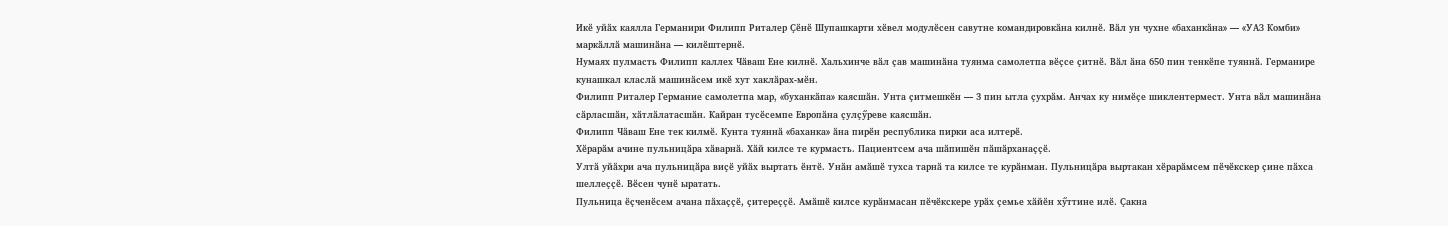Икӗ уйӑх каялла Германири Филипп Риталер Ҫӗнӗ Шупашкарти хӗвел модулӗсен савутне командировкӑна килнӗ. Вӑл ун чухне «баханкӑна» — «УАЗ Комби» маркӑллӑ машинӑна — килӗштернӗ.
Нумаях пулмасть Филипп каллех Чӑваш Ене килнӗ. Хальхинче вӑл ҫав машинӑна туянма самолетпа вӗҫсе ҫитнӗ. Вӑл ӑна 650 пин тенкӗпе туяннӑ. Германире кунашкал класлӑ машинӑсем икӗ хут хаклӑрах-мӗн.
Филипп Риталер Германие самолетпа мар, «буханкӑпа» каясшӑн. Унта ҫитмешкӗн — 3 пин ытла ҫухрӑм. Анчах ку нимӗҫе шиклентермест. Унта вӑл машинӑна сӑрласшӑн, хӑтлӑлатасшӑн. Кайран тусӗсемпе Европӑна ҫулҫӳреве каясшӑн.
Филипп Чӑваш Ене тек килмӗ. Кунта туяннӑ «баханка» ӑна пирӗн республика пирки аса илтерӗ.
Хӗрарӑм ачине пульницӑра хӑварнӑ. Хӑй килсе те курмасть. Пациентсем ача шӑпишӗн пӑшӑрханаҫҫӗ.
Ултӑ уйӑхри ача пульницӑра виҫӗ уйӑх выртать ӗнтӗ. Унӑн амӑшӗ тухса тарнӑ та килсе те курӑнман. Пульницӑра выртакан хӗрарӑмсем пӗчӗкскер ҫине пӑхса шеллеҫҫӗ. Вӗсен чунӗ ыратать.
Пульница ӗҫченӗсем ачана пӑхаҫҫӗ, ҫитереҫҫӗ. Амӑшӗ килсе курӑнмасан пӗчӗкскере урӑх ҫемье хӑйӗн хӳттине илӗ. Ҫакна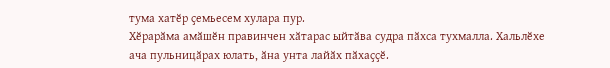тума хатӗр ҫемьесем хулара пур.
Хӗрарӑма амӑшӗн правинчен хӑтарас ыйтӑва судра пӑхса тухмалла. Хальлӗхе ача пульницӑрах юлать, ӑна унта лайӑх пӑхаҫҫӗ.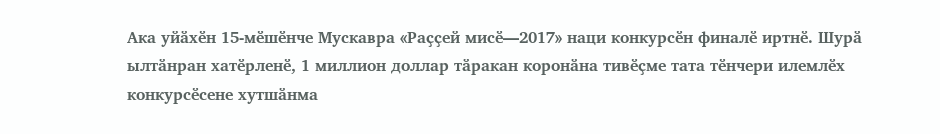Ака уйӑхӗн 15-мӗшӗнче Мускавра «Раҫҫей мисӗ—2017» наци конкурсӗн финалӗ иртнӗ. Шурӑ ылтӑнран хатӗрленӗ, 1 миллион доллар тӑракан коронӑна тивӗҫме тата тӗнчери илемлӗх конкурсӗсене хутшӑнма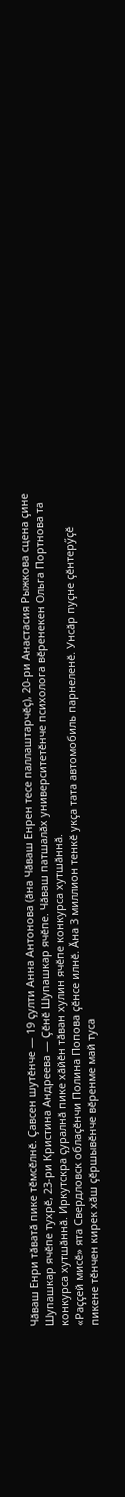Чӑваш Енри тӑватӑ пике тӗмсӗлнӗ. Ҫавсен шутӗнче — 19 ҫулти Анна Антонова (ӑна Чӑваш Енрен тесе паллаштарчӗҫ), 20-ри Анастасия Рыжкова сцена ҫине Шупашкар ячӗпе тухрӗ, 23-ри Кристина Андреева — Ҫӗнӗ Шупашкар ячӗпе. Чӑваш патшалӑх университетӗнче психолога вӗренекен Ольга Портнова та конкурса хутшӑннӑ. Иркутскра ҫуралнӑ пике хӑйӗн тӑван хулин ячӗпе конкурса хутшӑннӑ.
«Раҫҫей мисӗ» ята Свердловск облаҫӗнчи Полина Попова ҫӗнсе илнӗ. Ӑна 3 миллион тенкӗ укҫа тата автомобиль парнеленӗ. Унсӑр пуҫне ҫӗнтерӳҫӗ пикене тӗнчен кирек хӑш ҫӗршывӗнче вӗренме май туса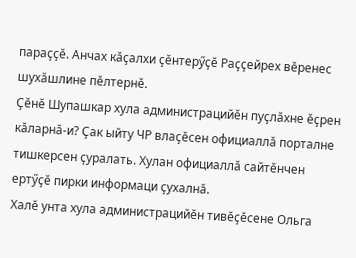параҫҫӗ. Анчах кӑҫалхи ҫӗнтерӳҫӗ Раҫҫейрех вӗренес шухӑшлине пӗлтернӗ.
Ҫӗнӗ Шупашкар хула администрацийӗн пуҫлӑхне ӗҫрен кӑларнӑ-и? Ҫак ыйту ЧР влаҫӗсен официаллӑ порталне тишкерсен ҫуралать. Хулан официаллӑ сайтӗнчен ертӳҫӗ пирки информаци ҫухалнӑ.
Халӗ унта хула администрацийӗн тивӗҫӗсене Ольга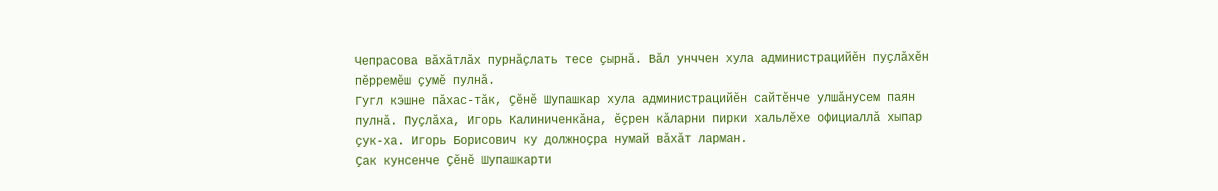Чепрасова вӑхӑтлӑх пурнӑҫлать тесе ҫырнӑ. Вӑл унччен хула администрацийӗн пуҫлӑхӗн пӗрремӗш ҫумӗ пулнӑ.
Гугл кэшне пӑхас-тӑк, Ҫӗнӗ Шупашкар хула администрацийӗн сайтӗнче улшӑнусем паян пулнӑ. Пуҫлӑха, Игорь Калиниченкӑна, ӗҫрен кӑларни пирки хальлӗхе официаллӑ хыпар ҫук-ха. Игорь Борисович ку должноҫра нумай вӑхӑт ларман.
Ҫак кунсенче Ҫӗнӗ Шупашкарти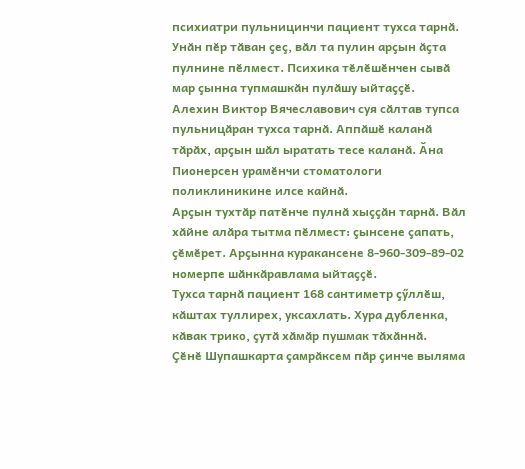психиатри пульницинчи пациент тухса тарнӑ. Унӑн пӗр тӑван ҫеҫ, вӑл та пулин арҫын ӑҫта пулнине пӗлмест. Психика тӗлӗшӗнчен сывӑ мар ҫынна тупмашкӑн пулӑшу ыйтаҫҫӗ.
Алехин Виктор Вячеславович суя сӑлтав тупса пульницӑран тухса тарнӑ. Аппӑшӗ каланӑ тӑрӑх, арҫын шӑл ыратать тесе каланӑ. Ӑна Пионерсен урамӗнчи стоматологи поликлиникине илсе кайнӑ.
Арҫын тухтӑр патӗнче пулнӑ хыҫҫӑн тарнӑ. Вӑл хӑйне алӑра тытма пӗлмест: ҫынсене ҫапать, ҫӗмӗрет. Арҫынна куракансене 8-960-309-89-02 номерпе шӑнкӑравлама ыйтаҫҫӗ.
Тухса тарнӑ пациент 168 сантиметр ҫӳллӗш, кӑштах туллирех, уксахлать. Хура дубленка, кӑвак трико, ҫутӑ хӑмӑр пушмак тӑхӑннӑ.
Ҫӗнӗ Шупашкарта ҫамрӑксем пӑр ҫинче выляма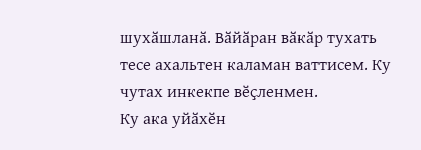шухӑшланӑ. Вӑйӑран вӑкӑр тухать тесе ахальтен каламан ваттисем. Ку чутах инкекпе вӗҫленмен.
Ку ака уйӑхӗн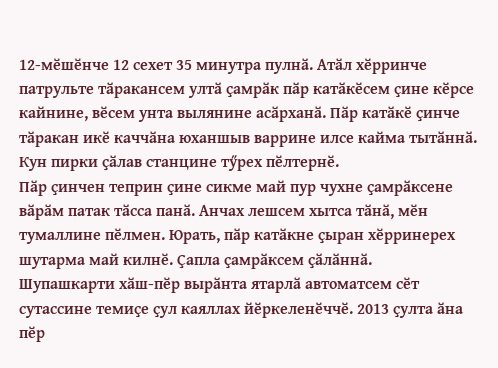12-мӗшӗнче 12 сехет 35 минутра пулнӑ. Атӑл хӗрринче патрульте тӑракансем ултӑ ҫамрӑк пӑр катӑкӗсем ҫине кӗрсе кайнине, вӗсем унта вылянине асӑрханӑ. Пӑр катӑкӗ ҫинче тӑракан икӗ каччӑна юханшыв варрине илсе кайма тытӑннӑ. Кун пирки ҫӑлав станцине тӳрех пӗлтернӗ.
Пӑр ҫинчен теприн ҫине сикме май пур чухне ҫамрӑксене вӑрӑм патак тӑсса панӑ. Анчах лешсем хытса тӑнӑ, мӗн тумаллине пӗлмен. Юрать, пӑр катӑкне ҫыран хӗрринерех шутарма май килнӗ. Ҫапла ҫамрӑксем ҫӑлӑннӑ.
Шупашкарти хӑш-пӗр вырӑнта ятарлӑ автоматсем сӗт сутассине темиҫе ҫул каяллах йӗркеленӗччӗ. 2013 ҫулта ӑна пӗр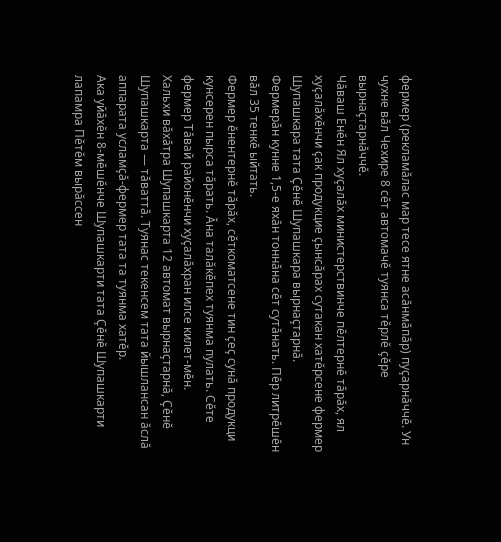фермер (рекламӑлас мар тесе ятне асӑнмӑпӑр) пуҫарнӑччӗ. Ун чухне вӑл Чехире 8 сӗт автомачӗ туянса тӗрлӗ ҫӗре вырнаҫтарнӑччӗ.
Чӑваш Енӗн Ял хуҫалӑх министерствинче пӗлтернӗ тӑрӑх, ял хуҫалӑхӗнчи ҫак продукцие ҫынсӑрах сутакан хатӗрсене фермер Шупашкара тата Ҫӗнӗ Шупашкара вырнаҫтарнӑ.
Фермерӑн кунне 1,5-е яхӑн тоннӑна сӗт сутӑнать. Пӗр литрӗшӗн вӑл 35 тенкӗ ыйтать.
Фермер ӗнентернӗ тӑрӑх, сӗткоматсене тин ҫеҫ сунӑ продукци кунсерен пырса тӑрать. Ӑна талӑкӗпех туянма пулать. Сӗте фермер Тӑвай районӗнчи хуҫалӑхран илсе килет-мӗн.
Хальхи вӑхӑтра Шупашкарта 12 автомат вырнаҫтарнӑ, Ҫӗнӗ Шупашкарта — тӑваттӑ. Туянас текенсем тата йышлансан ӑслӑ аппарата усламҫӑ-фермер тата та туянма хатӗр.
Ака уйӑхӗн 8-мӗшӗнче Шупашкарти тата Ҫӗнӗ Шупашкарти лапамра Пӗтӗм вырӑссен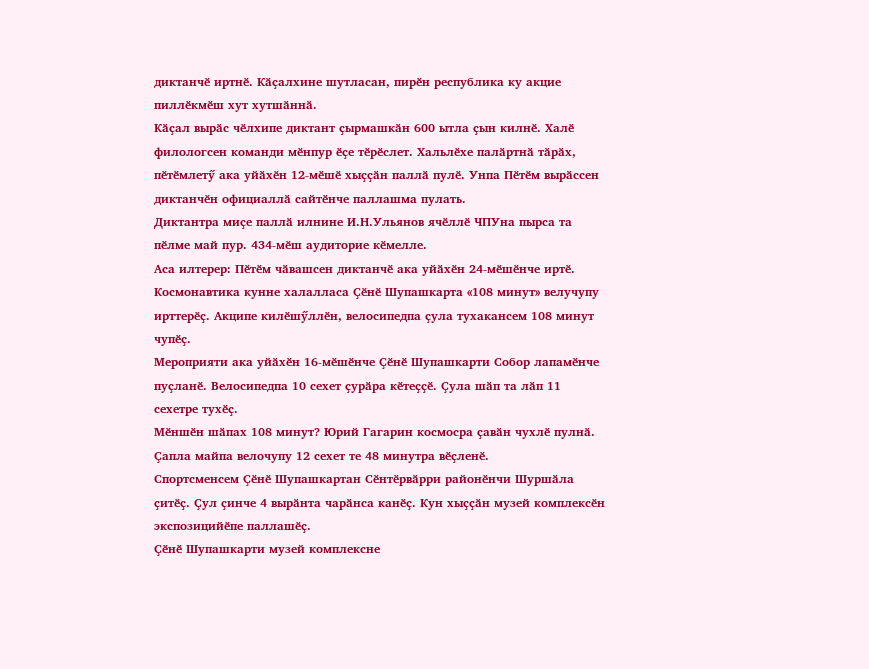диктанчӗ иртнӗ. Кӑҫалхине шутласан, пирӗн республика ку акцие пиллӗкмӗш хут хутшӑннӑ.
Кӑҫал вырӑс чӗлхипе диктант ҫырмашкӑн 600 ытла ҫын килнӗ. Халӗ филологсен команди мӗнпур ӗҫе тӗрӗслет. Хальлӗхе палӑртнӑ тӑрӑх, пӗтӗмлетӳ ака уйӑхӗн 12-мӗшӗ хыҫҫӑн паллӑ пулӗ. Унпа Пӗтӗм вырӑссен диктанчӗн официаллӑ сайтӗнче паллашма пулать.
Диктантра миҫе паллӑ илнине И.Н.Ульянов ячӗллӗ ЧПУна пырса та пӗлме май пур. 434-мӗш аудиторие кӗмелле.
Аса илтерер: Пӗтӗм чӑвашсен диктанчӗ ака уйӑхӗн 24-мӗшӗнче иртӗ.
Космонавтика кунне халалласа Ҫӗнӗ Шупашкарта «108 минут» велучупу ирттерӗҫ. Акципе килӗшӳллӗн, велосипедпа ҫула тухакансем 108 минут чупӗҫ.
Мероприяти ака уйӑхӗн 16-мӗшӗнче Ҫӗнӗ Шупашкарти Собор лапамӗнче пуҫланӗ. Велосипедпа 10 сехет ҫурӑра кӗтеҫҫӗ. Ҫула шӑп та лӑп 11 сехетре тухӗҫ.
Мӗншӗн шӑпах 108 минут? Юрий Гагарин космосра ҫавӑн чухлӗ пулнӑ. Ҫапла майпа велочупу 12 сехет те 48 минутра вӗҫленӗ.
Спортсменсем Ҫӗнӗ Шупашкартан Сӗнтӗрвӑрри районӗнчи Шуршӑла ҫитӗҫ. Ҫул ҫинче 4 вырӑнта чарӑнса канӗҫ. Кун хыҫҫӑн музей комплексӗн экспозицийӗпе паллашӗҫ.
Ҫӗнӗ Шупашкарти музей комплексне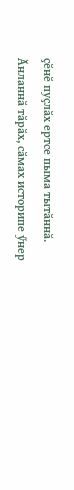ҫӗнӗ пуҫлӑх ертсе пыма тытӑннӑ. Ӑнланнӑ тӑрӑх, сӑмах историпе ӳнер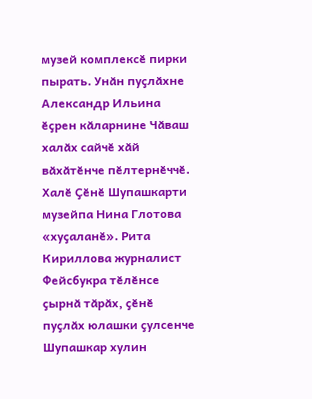музей комплексӗ пирки пырать. Унӑн пуҫлӑхне Александр Ильина ӗҫрен кӑларнине Чӑваш халӑх сайчӗ хӑй вӑхӑтӗнче пӗлтернӗччӗ.
Халӗ Ҫӗнӗ Шупашкарти музейпа Нина Глотова «хуҫаланӗ». Рита Кириллова журналист Фейсбукра тӗлӗнсе ҫырнӑ тӑрӑх, ҫӗнӗ пуҫлӑх юлашки ҫулсенче Шупашкар хулин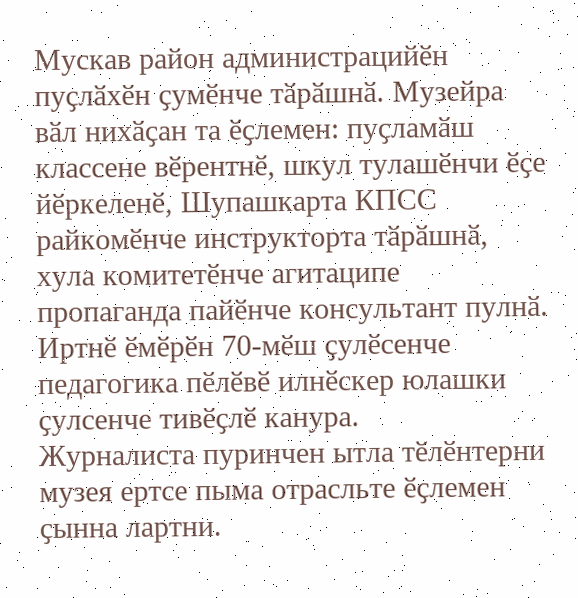Мускав район администрацийӗн пуҫлӑхӗн ҫумӗнче тӑрӑшнӑ. Музейра вӑл нихӑҫан та ӗҫлемен: пуҫламӑш классене вӗрентнӗ, шкул тулашӗнчи ӗҫе йӗркеленӗ, Шупашкарта КПСС райкомӗнче инструкторта тӑрӑшнӑ, хула комитетӗнче агитаципе пропаганда пайӗнче консультант пулнӑ. Иртнӗ ӗмӗрӗн 70-мӗш ҫулӗсенче педагогика пӗлӗвӗ илнӗскер юлашки ҫулсенче тивӗҫлӗ канура.
Журналиста пуринчен ытла тӗлӗнтерни музея ертсе пыма отрасльте ӗҫлемен ҫынна лартни.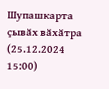Шупашкарта ҫывӑх вӑхӑтра (25.12.2024 15:00)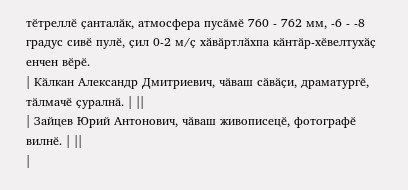тӗтреллӗ ҫанталӑк, атмосфера пусӑмӗ 760 - 762 мм, -6 - -8 градус сивӗ пулӗ, ҫил 0-2 м/ҫ хӑвӑртлӑхпа кӑнтӑр-хӗвелтухӑҫ енчен вӗрӗ.
| Кӑлкан Александр Дмитриевич, чӑваш сӑвӑҫи, драматургӗ, тӑлмачӗ ҫуралнӑ. | ||
| Зайцев Юрий Антонович, чӑваш живописецӗ, фотографӗ вилнӗ. | ||
|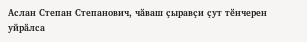Аслан Степан Степанович, чӑваш ҫыравҫи ҫут тӗнчерен уйрӑлса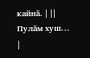кайнӑ. | ||
Пулӑм хуш... |